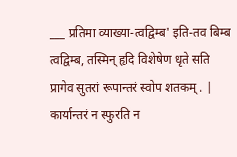___ प्रतिमा व्याख्या-त्वद्विम्ब' इति-तव बिम्ब त्वद्विम्ब, तस्मिन् हृदि विशेषेण धृते सति प्रागेव सुतरां रूपान्तरं स्वोप शतकम् . | कार्यान्तरं न स्फुरति न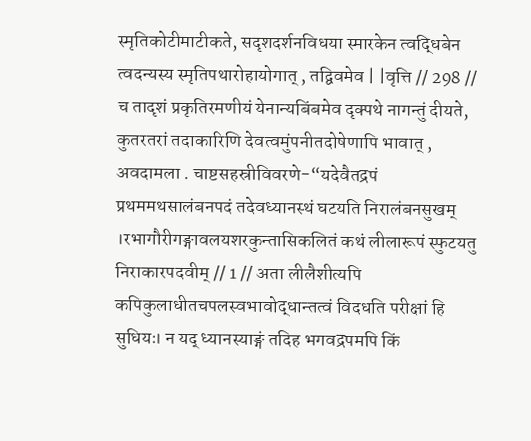स्मृतिकोटीमाटीकते, सदृशदर्शनविधया स्मारकेन त्वद्धिबेन त्वदन्यस्य स्मृतिपथारोहायोगात् , तद्विवमेव | |वृत्ति // 298 // च तादृशं प्रकृतिरमणीयं येनान्यबिंबमेव दृक्पथे नागन्तुं दीयते, कुतरतरां तदाकारिणि देवत्वमुंपनीतदोषेणापि भावात् , अवदामला . चाष्टसहस्रीविवरणे-“यदेवैतद्रपं प्रथममथसालंबनपदं तदेवध्यानस्थं घटयति निरालंबनसुखम् ।रभागौरीगङ्गावलयशरकुन्तासिकलितं कथं लीलारूपं स्फुटयतु निराकारपदवीम् // 1 // अता लीलैशीत्यपि कपिकुलाधीतचपलस्वभावोद्धान्तत्वं विदधति परीक्षां हि सुधियः। न यद् ध्यानस्याङ्गं तदिह भगवद्रपमपि किं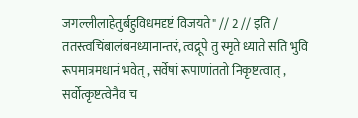जगल्लीलाहेतुर्बहुविधमदृष्टं विजयते" // 2 // इति / ततस्त्वचिंबालंबनध्यानान्तरं, त्वद्रूपे तु स्मृते ध्याते सति भुवि रूपमात्रमधानं भवेत् , सर्वेषां रूपाणांततो निकृष्टत्वात् , सर्वोत्कृष्टत्वेनैव च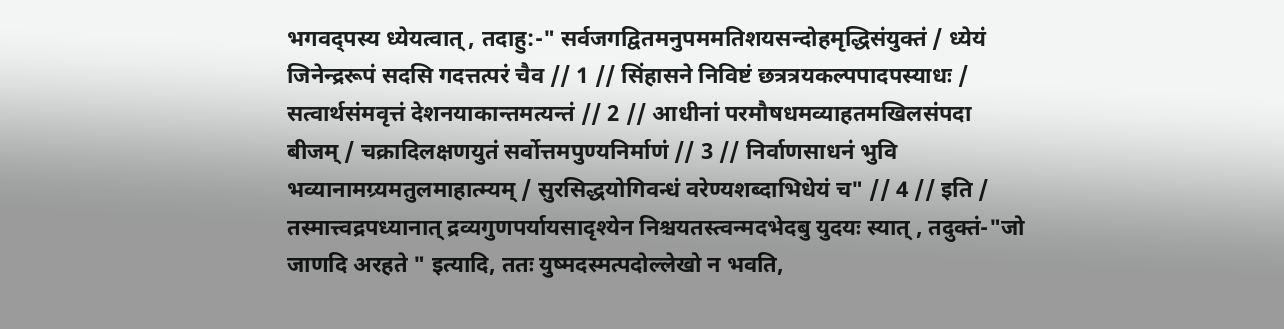भगवद्पस्य ध्येयत्वात् , तदाहु:-" सर्वजगद्वितमनुपममतिशयसन्दोहमृद्धिसंयुक्तं / ध्येयं जिनेन्द्ररूपं सदसि गदत्तत्परं चैव // 1 // सिंहासने निविष्टं छत्रत्रयकल्पपादपस्याधः / सत्वार्थसंमवृत्तं देशनयाकान्तमत्यन्तं // 2 // आधीनां परमौषधमव्याहतमखिलसंपदा बीजम् / चक्रादिलक्षणयुतं सर्वोत्तमपुण्यनिर्माणं // 3 // निर्वाणसाधनं भुवि भव्यानामग्र्यमतुलमाहात्म्यम् / सुरसिद्धयोगिवन्धं वरेण्यशब्दाभिधेयं च" // 4 // इति / तस्मात्त्वद्रपध्यानात् द्रव्यगुणपर्यायसादृश्येन निश्चयतस्त्वन्मदभेदबु युदयः स्यात् , तदुक्तं-"जो जाणदि अरहते " इत्यादि, ततः युष्मदस्मत्पदोल्लेखो न भवति,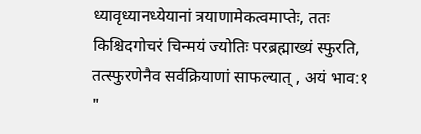ध्यावृध्यानध्येयानां त्रयाणामेकत्वमाप्तेः, ततः किश्चिदगोचरं चिन्मयं ज्योतिः परब्रह्माख्यं स्फुरति, तत्स्फुरणेनैव सर्वक्रियाणां साफल्यात् , अयं भाव:१ "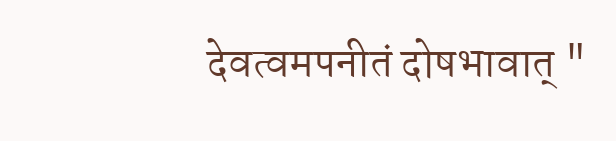देवत्वमपनीतं दोषभावात् "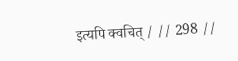इत्यपि क्वचित् / // 298 //